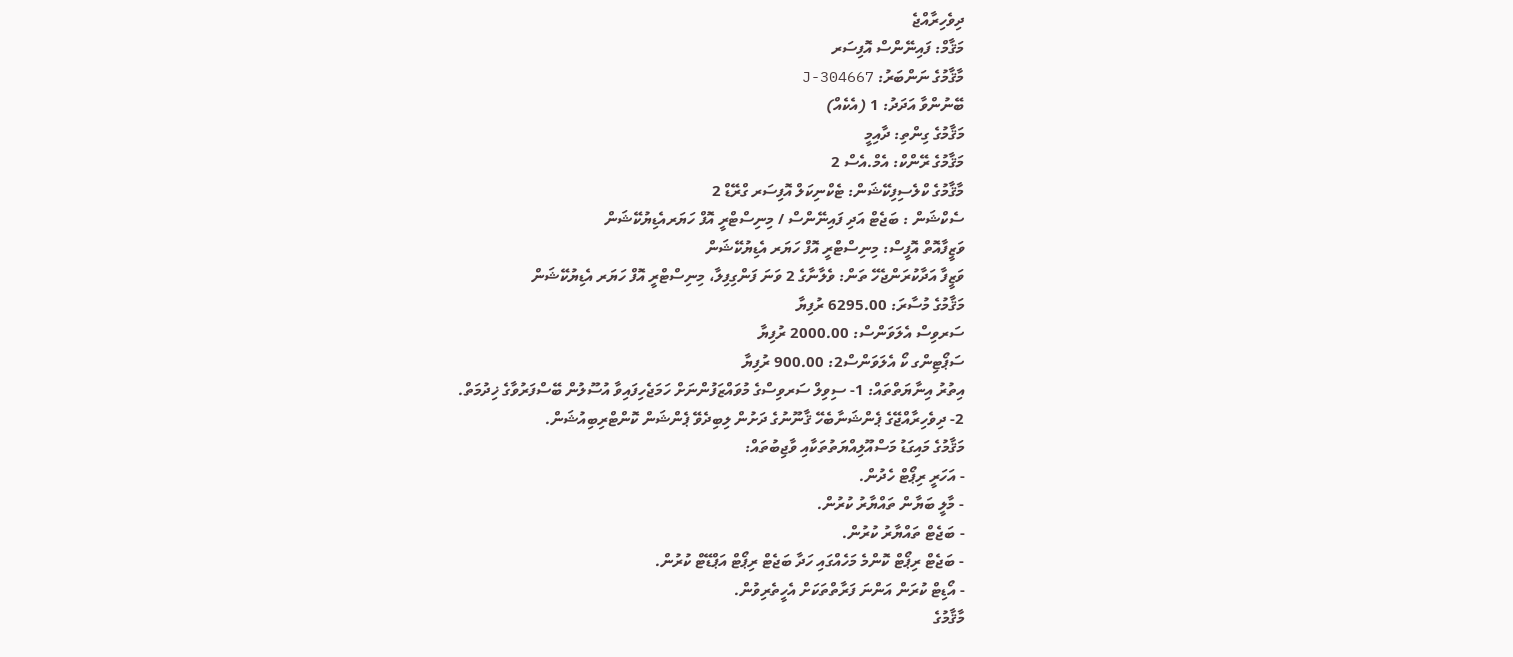ދިވެހިރާއްޖެ
މަޤާމް: ފައިނޭންސް އޮފިސަރ
މާޤާމުގެ ނަންބަރު: J-304667
ބޭނުންވާ އަދަދު: 1 (އެކެއް)
މަޤާމުގެ ގިންތި: ދާއިމީ
މަޤާމުގެ ރޭންކް: އެމް.އެސް 2
މާޤާމުގެ ކްލެސިފިކޭޝަން: ޓެކްނިކަލް އޮފިސަރ ގްރޭޑް 2
ސެކްޝަން : ބަޖެޓް އަދި ފައިނޭންސް / މިނިސްޓްރީ އޮފް ހަޔަރއެޑިޔުކޭޝަން
ވަޒީފާއޮތް އޮފީސް: މިނިސްޓްރީ އޮފް ހަޔަރ އެޑިޔުކޭޝަން
ވަޒީފާ އަދާކުރަންޖެހޭ ތަން: ވެލާނާގެ 2 ވަނަ ފަންގިފިލާ، މިނިސްޓްރީ އޮފް ހަޔަރ އެޑިޔުކޭޝަން
މަޤާމުގެ މުސާރަ: 6295.00 ރުފިޔާ
ސަރވިސް އެލަވަންސް: 2000.00 ރުފިޔާ
ސަޕޯޓިންގ ކޯ އެލަވަންސް2: 900.00 ރުފިޔާ
އިތުރު އިނާޔަތްތައް: 1- ސިވިލް ސަރވިސްގެ މުވައްޒަފުންނަށް ހަމަޖެހިފައިވާ އުސޫލުން ބޭސްފަރުވާގެ ޚިދުމަތް.
2- ދިވެހިރާއްޖޭގެ ޕެންޝަނާބެހޭ ޤާނޫނުގެ ދަށުން ލިބިދެވޭ ޕެންޝަން ކޮންޓްރިބިއުޝަން.
މަޤާމުގެ މައިގަޑު މަސްއޫލިއްޔަތުތަކާއި ވާޖިބުތައް:
- އަހަރީ ރިޕޯޓް ހެދުން.
- މާލީ ބަޔާން ތައްޔާރު ކުރުން.
- ބަޖެޓް ތައްޔާރު ކުރުން.
- ބަޖެޓް ރިޕޯޓް ކޮންމެ މަހެއްގައި ހަދާ ބަޖެޓް ރިޕޯޓް އަޕްޑޭޓް ކުރުން.
- އޯޑިޓް ކުރަން އަންނަ ފަރާތްތަކަށް އެހީތެރިވުން.
މާޤާމުގެ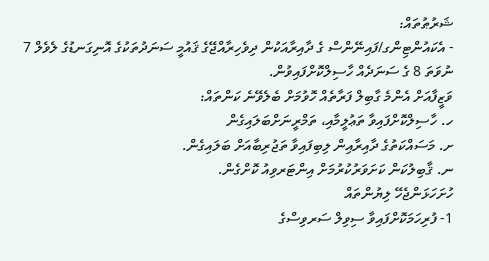ޝަރުޠުތައް:
- އެކައުންޓިންގ/ފައިނޭންސް ގެ ދާއިރާއަކުން ދިވެހިރާއްޖޭގެ ޤައުމީ ސަނަދުތަކުގެ އޮނިގަނޑުގެ ލެވެލް 7 ނުވަތަ 8 ގެ ސަނަދެއް ހާސިލްކޮށްފައިވުން.
ވަޒީފާއަށް އެންމެ ގާބިލް ފަރާތެއް ހޮވުމަށް ބެލެވޭނެ ކަންތައް:
ހ. ހާސިލްކޮށްފައިވާ ތަޢުލީމާއި، ތަމްރީނަށްބަލައިގެން
ށ. މަސައްކަތުގެ ދާއިރާއިން ލިބިފައިވާ ތަޖުރިބާއަށް ބަލައިގެން.
ނ. ޤާބިލުކަން ކަށަވަރުކުރުމަށް އިންޓަރވިއު ކޮށްގެން.
ހުށަހަޅަންޖެހޭ ލިޔުންތައް
1- ފުރިހަމަކޮށްފައިވާ ސިވިލް ސަރވިސްގެ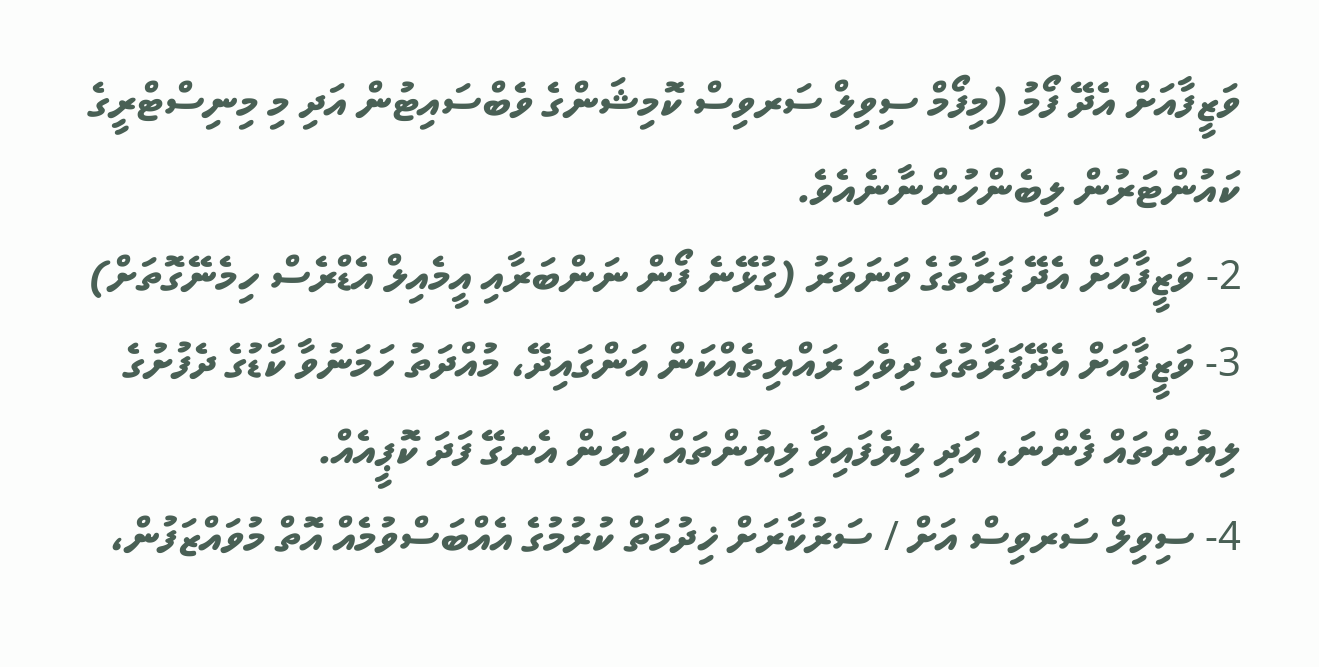ވަޒީފާއަށް އެދޭ ފޯމު (މިފޯމް ސިވިލް ސަރވިސް ކޮމިޝަންގެ ވެބްސައިޓުން އަދި މި މިނިސްޓްރީގެ ކައުންޓަރުން ލިބެންހުންނާނެއެވެ.
2- ވަޒީފާއަށް އެދޭ ފަރާތުގެ ވަނަވަރު (ގުޅޭނެ ފޯން ނަންބަރާއި އީމެއިލް އެޑްރެސް ހިމެނޭގޮތަށް)
3- ވަޒީފާއަށް އެދޭފަރާތުގެ ދިވެހި ރައްޔިތެއްކަން އަންގައިދޭ، މުއްދަތު ހަމަނުވާ ކާޑުގެ ދެފުށުގެ ލިޔުންތައް ފެންނަ، އަދި ލިޔެފައިވާ ލިޔުންތައް ކިޔަން އެނގޭ ފަދަ ކޮޕީއެއް.
4- ސިވިލް ސަރވިސް އަށް / ސަރުކާރަށް ޚިދުމަތް ކުރުމުގެ އެއްބަސްވުމެއް އޮތް މުވައްޒަފުން،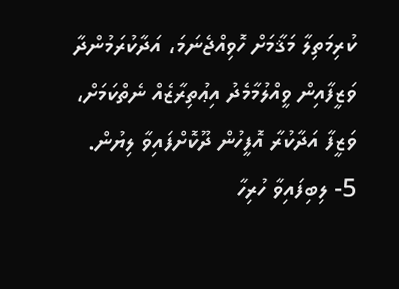ކުރިމަތިލާ މަޤާމަށް ހޮވިއްޖެނަމަ، އަދާކުރަމުންދާ ވަޒީފާއިން ވީއްލުމާމެދު އިޢުތިރާޒެއް ނެތްކަމަށް، ވަޒީފާ އަދާކުރާ އޮފީހުން ދޫކޮށްފައިވާ ލިޔުން.
5- ލިބިފައިވާ ހުރިހާ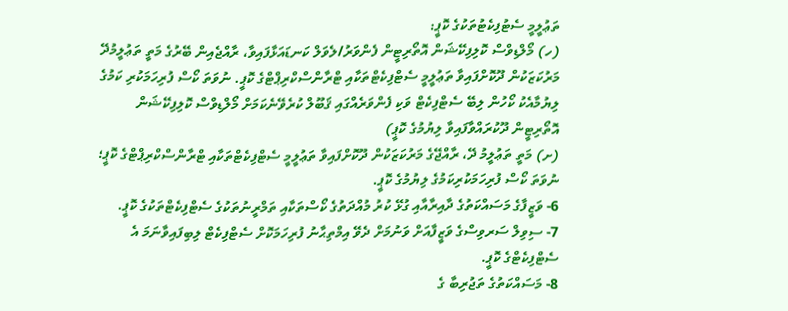ތަޢުލީމީ ސެޓުފިކެޓުތަކުގެ ކޮޕީ:
(ހ) މޯލްޑިވްސް ކޮލިފިކޭޝަން އޮތޯރިޓީން ފެންވަރު/ލެވަލް ކަނޑައަޅާފައިވާ، ރާއްޖެއިން ބޭރުގެ މަތީ ތަޢުލީމުދޭ މަރުކަޒަކުން ދޫކޮށްފައިވާ ތަޢުލީމީ ސެޓްފިކެޓްތަކާއި ޓްރާންސްކްރިޕްޓްގެ ކޮޕީ. ނުވަތަ ކޯސް ފުރިހަމަކުރި ކަމުގެ ލިޔުމާއެކު ކޯހުން ލިބޭ ސެޓްފިކެޓް ވަކި ފެންވަރެއްގައި ޤަބޫލް ކުރެވޭނެކަމަށް މޯލްޑިވްސް ކޮލިފިކޭޝަން އޮތޯރިޓީން ދޫކުރައްވާފައިވާ ލިޔުމުގެ ކޮޕީ)
(ށ) މަތީ ތަޢުލީމު ދޭ، ރާއްޖޭގެ މަރުކަޒަކުން ދޫކޮށްފައިވާ ތަޢުލީމީ ސެޓްފިކެޓްތަކާއި ޓްރާންސްކްރިޕްޓްގެ ކޮޕީ؛ ނުވަތަ ކޯސް ފުރިހަމަކުރިކަމުގެ ލިޔުމުގެ ކޮޕީ.
6- ވަޒީފާގެ މަސައްކަތުގެ ދާއިރާއާއި ގުޅޭ ކުރު މުއްދަތުގެ ކޯސްތަކާއި ތަމްރީނުތަކުގެ ސެޓްފިކެޓްތަކުގެ ކޮޕީ.
7- ސިވިލް ސަރވިސްގެ ވަޒީފާއަށް ވަނުމަށް ދެވޭ އިމްތިޙާނު ފުރިހަމަކޮށް ސެޓްފިކެޓް ލިބިފައިވާނަމަ އެ ސެޓްފިކެޓްގެ ކޮޕީ.
8- މަސައްކަތުގެ ތަޖުރިބާ ގެ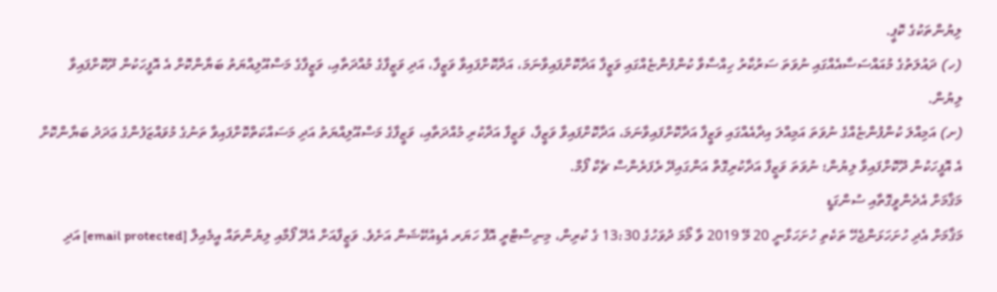ލިޔުންތަކުގެ ކޮޕީ.
(ހ) ދައުލަތުގެ މުއައްސަސާއެއްގައި ނުވަތަ ސަރުކާރު ހިއްސާވާ ކުންފުންޏެއްގައި ވަޒީފާ އަދާކޮށްފައިވާނަމަ، އަދާކޮށްފައިވާ ވަޒީފާ، އަދި ވަޒީފާގެ މުއްދަތާއި، ވަޒީފާގެ މަސްއޫލިއްޔަތު ބަޔާންކޮށް އެ އޮފީހަކުން ދޫކޮށްފައިވާ ލިޔުން.
(ށ) އަމިއްލަ ކުންފުންޏެއްގެ ނުވަތަ އަމިއްލަ އިދާއެއްގައި ވަޒީފާ އަދާކޮށްފައިވާނަމަ، އަދާކޮށްފައިވާ ވަޒީފާ، ވަޒީފާ އަދާކުރި މުއްދަތާއި، ވަޒީފާގެ މަސްއޫލިއްޔަތު އަދި މަސައްކަތްކޮށްފައިވާ ތަނުގެ މުވައްޒަފުންގެ ޢަދަދު ބަޔާންކޮށް އެ އޮފީހަކުން ދޫކޮށްފައިވާ ލިޔުން؛ ނުވަތަ ވަޒީފާ އަދާކުރިގޮތް އަންގައިދޭ ރެފަރެންސް ޗެކް ފޯމް.
މަޤާމަށް އެދެންވީގޮތާއި ސުންގަޑީ
މަޤާމަށް އެދި ހުށަހަޅަންޖެހޭ ތަކެތި ހުށަހަޅާނީ 20 މޭ 2019 ވާ މޯމަ ދުވަހުގެ 13:30 ގެ ކުރިން، މިނިސްޓްރީ އޮފް ހަޔަރ އެޑިއުކޭޝަން އަށެވެ. ވަޒީފާއަށް އެދޭ ފޯމާއި ލިޔުންތައް އީމެއިލް [email protected] އަދި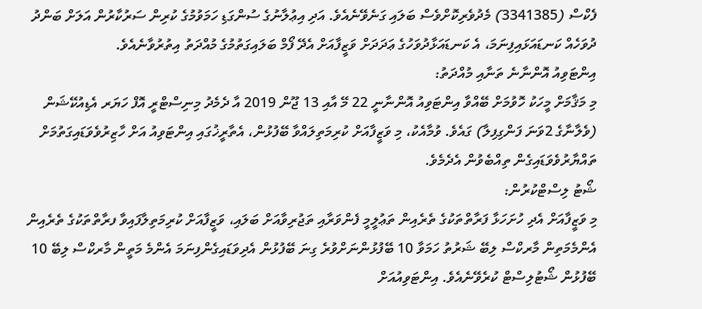ފެކްސް (3341385) މެދުވެރިކޮށްވެސް ބަލައި ގަނެވޭނެއެވެ. އަދި އިޢުލާނުގެ ސުންގަޑި ހަމަވުމުގެ ކުރިން ސަރުކާރުން އަލަށް ބަންދު ދުވަހެއް ކަނޑައަޅައިފިނަމަ، އެ ކަނޑައަޅާދުވަހުގެ ޢަދަދަށް ވަޒީފާއަށް އެދޭ ފޯމް ބަލައިގަތުމުގެ މުއްދަތު އިތުރުވާނެއެވެ.
އިންޓަވިއު އޮންނާނެ ތަނާއި މުއްދަތު:
މި މަޤާމަށް މީހަކު ހޮވުމަށް ބޭއްވާ އިންޓަވިއު އޮންނާނީ 22 މޭ އާއި 13 ޖޫން 2019 އާ ދެމެދު މިނިސްޓްރީ އޮފް ހަޔަރ އެޑިއުކޭޝަން (ވެލާނާގެ 2ވަނަ ފަންގިފިލާ) ގައެވެ. ވުމާއެކު، މި ވަޒީފާއަށް ކުރިމަތިލައްވާ ބޭފުޅުން، އެތާރީޚުގައި އިންޓަވިއު އަށް ހާޒިރުވެވަޑައިގަތުމަށް ތައްޔާރުވެވަޑައިގެން ތިއްބެވުން އެދެމެވެ.
ޝޯޓު ލިސްޓްކުރުން:
މި ވަޒީފާއަށް އެދި ހުށަހަޅާ ފަރާތްތަކުގެ ތެރެއިން ތަޢުލީމީ ފެންވަރާއި ތަޖުރިވާއަށް ބަލައި، ވަޒީފާއަށް ކުރިމަތިލާފައިވާ ފރާތްތަކުގެ ތެރެއިން އެންމެމަތިން މާރކްސް ލިބޭ ޝަރުތު ހަމަވާ 10 ބޭފުޅުންނަށްވުރެ ގިނަ ބޭފުޅުން އެދިވަޑައިގެންފިނަމަ އެންމެ މަތީން މާރކްސް ލިބޭ 10 ބޭފުޅުން ޝޯޓުލިސްޓް ކުރެވޭނެއެވެ. އިންޓަވިއުއަށް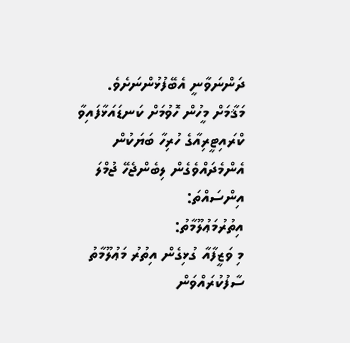ދަންނަވާނީ އެބޭފުޅުންނަށެވެ.
މަޤާމަށް މީހުން ހޮވުމަށް ކަނޑައަޅާފައިވާ ކްރައިޓީރިއާގެ ހުރިހާ ބަޔަކުން އެންމެދައްވެގެން ލިބެންޖެހޭ ޖުމްލަ އިންސައްތަ:
އިތުރުމަޢުލޫމާތު:
މި ވަޒީފާއާ ގުޅިގެން އިތުރު މަޢުލޫމާތު ސާފުކުރައްވަން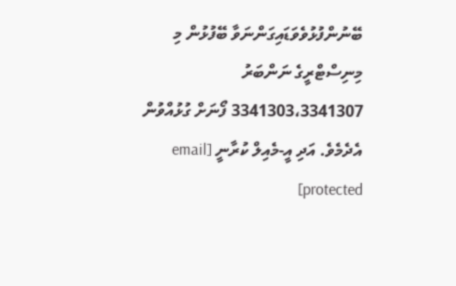ބޭނުންފުޅުވެވަޑައިގަންނަވާ ބޭފުޅުން މި މިނިސްޓްރީގެ ނަންބަރު 3341303،3341307 ފޯނަށް ގުޅުއްވުން އެދެމެވެ. އަދި އީ-މެއިލް ކުރާނީ [email protected]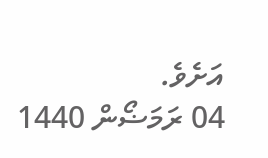އަށެވެ.
04 ރަމަޟޯން 1440